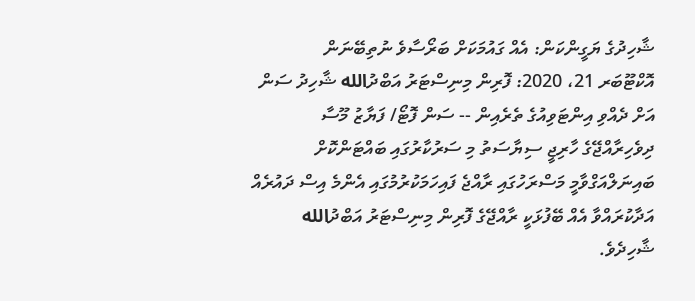ޝާހިދުގެ ޔަގީންކަން: އެއް ގައުމަކަށް ބަރޯސާވެ ނުތިބޭނަން
އޮކްޓޫބަރ 21، 2020: ފޮރިން މިނިސްޓަރު އަބްދުالله ޝާހިދު ސަން އަށް ދެއްވި އިންޓަވިއުގެ ތެރެއިން -- ސަން ފޮޓޯ/ ފަޔާޒު މޫސާ
ދިވެހިރާއްޖޭގެ ހާރިޖީ ސިޔާސަތު މި ސަރުކާރުގައި ބައްޓަންކޮށް ބައިނަލްއަގްވާމީ މަސްރަހުގައި ރާއްޖެ ފައިހަމަކުރުމުގައި އެންމެ އިސް ދައުރެއް އަދާކުރައްވާ އެއް ބޭފުޅަކީ ރާއްޖޭގެ ފޮރިން މިނިސްޓަރު އަބްދުالله ޝާހިދެވެ.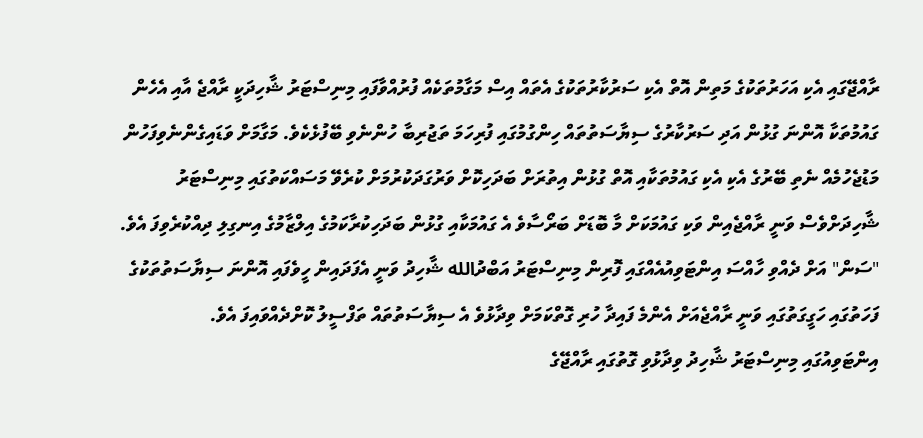ރާއްޖޭގައި އެކި އަހަރުތަކުގެ މަތިން އޮތް އެކި ސަރުކާރުތަކުގެ އެތައް އިސް މަގާމުތަކެއް ފުރުއްވާފައި މިނިސްޓަރު ޝާހިދަކީ ރާއްޖެ އާއި އެހެން ގައުމުތަކާ އޮންނަ ގުޅުން އަދި ސަރުކާރުގެ ސިޔާސަތުތައް ހިންގުމުގައި ފުރިހަމަ ތަޖުރިބާ ހުންނެވި ބޭފުޅެކެވެ. މަގާމަށް ވަޑައިގެންނެވިފަހުން މަޑުޖެހުމެއް ނެތި ބޭރުގެ އެކި އެކި ގައުމުތަކާއި އޮތް ގުޅުން އިތުރަށް ބަދަހިކޮށް ވަރުގަދަކުރުމަށް ކުރެވޭ މަސައްކަތުގައި މިނިސްޓަރު ޝާހިދަށްވެސް ވަނީ ރާއްޖެއިން ވަކި ގައުމަކަށް މާ ބޮޑަށް ބަރޯސާވެ އެ ގައުމަކާއި ގުޅުން ބަދަހިކުރާކަމުގެ އިލްޒާމުގެ އިނގިލި ދިއްކުރެވިފަ އެވެ.
"ސަން" އަށް ދެއްވި ހާއްސަ އިންޓަވިއުއެއްގައި ފޮރިން މިނިސްޓަރު އަބްދުالله ޝާހިދު ވަނީ އެފަދައިން ހީވެފައި އޮންނަ ސިޔާސަތުތަކުގެ ފަހަތުގައި ހަގީގަތުގައި ވަނީ ރާއްޖެއަށް އެންމެ ފައިދާ ހުރި ގޮތްކަމަށް ވިދާޅުވެ އެ ސިޔާސަތުތައް ތަފްސީލު ކޮށްދެއްވައިފަ އެވެ.
އިންޓަވިއުގައި މިނިސްޓަރު ޝާހިދު ވިދާޅުވި ގޮތުގައި ރާއްޖޭގެ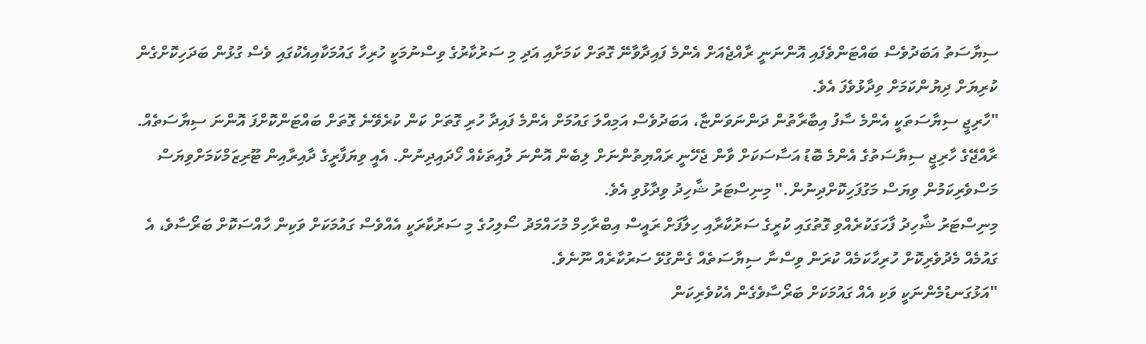ސިޔާސަތު އަބަދުވެސް ބައްޓަންވެފައި އޮންނަނީ ރާއްޖެއަށް އެންމެ ފައިދާވާނޭ ގޮތަށް ކަމަށާއި އަދި މި ސަރުކާރުގެ ވިސްނުމަކީ ހުރިހާ ގައުމަކާއިއެކުގައި ވެސް ގުޅުން ބަދަހިކޮށްގެން ކުރިޔަށް ދިޔުންކަމަށް ވިދާޅުވެފަ އެވެ.
"ހާރިޖީ ސިޔާސަތަކީ އެންމެ ސާފު އިބާރާތުން ދަންނަވަންޏާ، އަބަދުވެސް އަމިއްލަ ގައުމަށް އެންމެ ފައިދާ ހުރި ގޮތަށް ކަން ކުރެވޭނެ ގޮތަށް ބައްޓަންކޮށްފަ އޮންނަ ސިޔާސަތެއް. ރާއްޖޭގެ ހާރިޖީ ސިޔާސަތުގެ އެންމެ ބޮޑު އަސާސަކަށް ވާން ޖެހޭނީ ރައްޔިތުންނަށް ލިބެން އޮންނަ ލުއިތަކެއް ހޯދައިދިނުން. އެއީ ވިޔަފާރީގެ ދާއިރާއިން ޓޫރިޒަމްކަމަށްވިޔަސް މަސްވެރިކަމުން ވިޔަސް މަގުފަހިކޮށްދިނުން." މިނިސްޓަރު ޝާހިދު ވިދާޅުވި އެވެ.
މިނިސްޓަރު ޝާހިދު ފާހަގަކުރެއްވި ގޮތުގައި ކުރީގެ ސަރުކާރާއި ހިލާފަށް ރައީސް އިބްރާހިމް މުހައްމަދު ސޯލިހުގެ މި ސަރުކާރަކީ އެއްވެސް ގައުމަކަށް ވަކިން ހާއްސަކޮށް ބަރޯސާވެ، އެ ގައުމެއް މެދުވެރިކޮށް ހުރިހާކަމެއް ކުރަން ވިސްނާ ސިޔާސަތެއް ގެންގުޅޭ ސަރުކާރެއް ނޫނެވެ.
"އަޅުގަނޑުމެންނަކީ ވަކި އެއް ގައުމަކަށް ބަރޯސާވެގެން އެކުވެރިކަން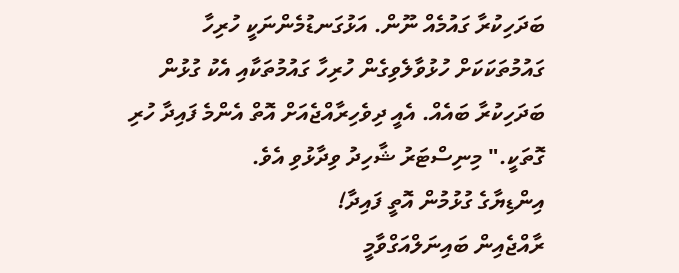ބަދަހިކުރާ ގައުމެއް ނޫން. އަޅުގަނޑުމެންނަކީ ހުރިހާ ގައުމުތަކަކަށް ހުޅުވާލެވިގެން ހުރިހާ ގައުމުތަކާއި އެކު ގުޅުން ބަދަހިކުރާ ބައެއް. އެއީ ދިވެހިރާއްޖެއަށް އޮތް އެންމެ ފައިދާ ހުރި ގޮތަކީ." މިނިސްޓަރު ޝާހިދު ވިދާޅުވި އެވެ.
އިންޑިޔާގެ ގުޅުމުން އޮތީ ފައިދާ!
ރާއްޖެއިން ބައިނަލްއަގްވާމީ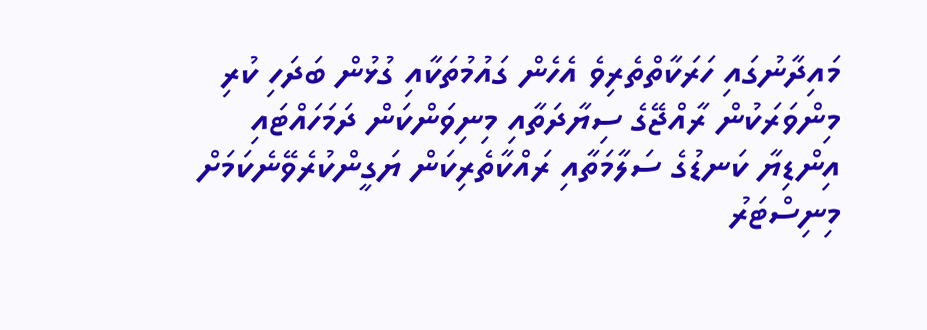މައިދާނުގައި ހަރަކާތްތެރިވެ އެހެން ގައުމުތަކާއި ގުޅުން ބަދަހި ކުރި މިންވަރަކުން ރާއްޖޭގެ ސިޔާދަތާއި މިނިވަންކަން ދަމަހައްޓައި އިންޑިޔާ ކަނޑުގެ ސަލާމަތާއި ރައްކާތެރިކަން ޔަގީންކުރެވޭނެކަމަށް މިނިސްޓަރު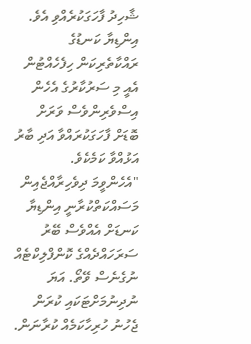ޝާހިދު ފާހަގަކުރެއްވި އެވެ. އިންޑިޔާ ކަނޑުގެ ރައްކާތެރިކަން ހިފެހެއްޓުން އެއީ މި ސަރުކާރުގެ އެހެން އިސްވެރިންވެސް ވަރަށް ބޮޑަށް ފާހަގަކުރައްވާ އަދި ބާރު އަޅުއްވާ ކަމެކެވެ.
"އެހެންވީމަ ދިވެހިރާއްޖެއިން މަސައްކަތްކުރާނީ އިންޑިޔާ ކަނޑަށް އެއްވެސް ބޭރު ސަރަހައްދެއްގެ ކޮންފްލިކްޓެއް ނުގެނެސް ވޭތޯ. އަޔަ ނުދިނުމަށްޓަކައި ކުރަން ޖެހުނު ހުރިހާކަމެއް ކުރާނަން.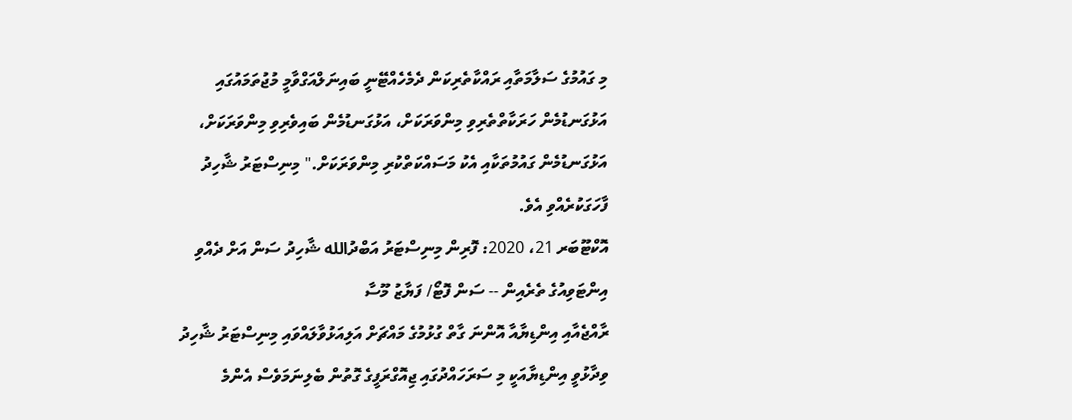މި ގައުމުގެ ސަލާމަތާއި ރައްކާތެރިކަން ދެމެހެއްޓޭނީ ބައިނަލްއަގްވާމީ މުޖުތަމައުގައި އަޅުގަނޑުމެން ހަރަކާތްތެރިވި މިންވަރަކަށް، އަޅުގަނޑުމެން ބައިވެރިވި މިންވަރަކަށް، އަޅުގަނޑުމެން ގައުމުތަކާއި އެކު މަސައްކަތްކުރި މިންވަރަކަށް." މިނިސްޓަރު ޝާހިދު ފާހަގަކުރެއްވި އެވެ.
އޮކްޓޫބަރ 21، 2020: ފޮރިން މިނިސްޓަރު އަބްދުالله ޝާހިދު ސަން އަށް ދެއްވި އިންޓަވިއުގެ ތެރެއިން -- ސަން ފޮޓޯ/ ފަޔާޒު މޫސާ
ރާއްޖެއާއި އިންޑިޔާއާ އޮންނަ ގާތް ގުޅުމުގެ މައްޗަށް އަލިއަޅުވާލައްވައި މިނިސްޓަރު ޝާހިދު ވިދާޅުވީ އިންޑިޔާއަކީ މި ސަރަހައްދުގައި ޖިއޮގްރަފީގެ ގޮތުން ބެލިނަމަވެސް އެންމެ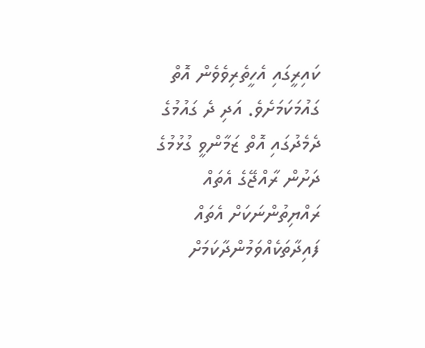ކައިރީގައި އެހީތެރިވެވެން އޮތް ގައުމަކަމަށެވެ. އަދި ދެ ގައުމުގެ ދެމެދުގައި އޮތް ޒަމާންވީ ގުޅުމުގެ ދަށުން ރާއްޖޭގެ އެތައް ރައްޔިތުންނަކަށް އެތައް ފައިދާތަކެއްވަމުންދާކަމަށް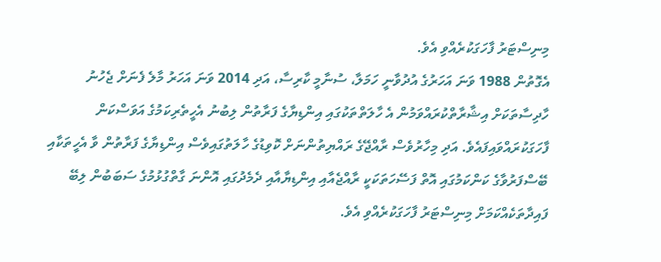މިނިސްޓަރު ފާހަގަކުރެއްވި އެވެ.
އެގޮތުން 1988 ވަނަ އަހަރުގެ އުދުވާނީ ހަމަލާ، ސުނާމީ ކާރިސާ، އަދި 2014 ވަނަ އަހަރު މާލެ ފެނަށް ޖެހުނު ހާދިސާތަކަށް އިޝާރާތްކުރައްވަމުން އެ ހާލަތްތަކުގައި އިންޑިޔާގެ ފަރާތުން ލިބުނު އެހީތެރިކަމުގެ އަވަސްކަން ފާހަގަކުރައްވައިފައެވެ. އަދި މިހާރުވެސް ރާއްޖޭގެ ރައްޔިތުންނަށް ކޮވިޑުގެ ހާލަތުގައިވެސް އިންޑިޔާގެ ފަރާތުން ވާ އެހީތަކާއި ބޭސްފަރުވާގެ ކަންކަމުގައި އޮތް ފަސޭހަތަކަކީ ރާއްޖެއާއި އިންޑިޔާއާއި ދެމެދުގައި އޮންނަ ގާތްގުޅުމުގެ ސަބަބުން ލިބޭ ފައިދާތަކެއްކަމަށް މިނިސްޓަރު ފާހަގަކުރެއްވި އެވެ.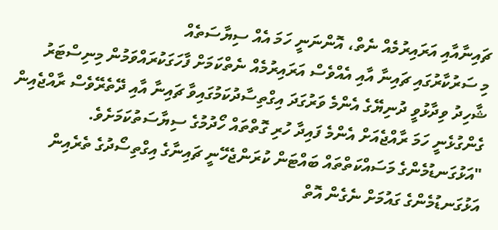ޗައިނާއާއި އަރައިރުމެއް ނެތް، އޮންނަނީ ހަމަ އެއް ސިޔާސަތެއް
މި ސަރުކާރުގައި ޗައިނާ އާއި އެއްވެސް އަރައިރުމެއް ނެތްކަމަށް ފާހަގަކުރައްވަމުން މިނިސްޓަރު ޝާހިދު ވިދާޅުވީ ދުނިޔޭގެ އެންމެ ވަރުގަދަ އިގްތިސާދުކަމުގައިވާ ޗައިނާ އާއި ދޭތެރޭވެސް ރާއްޖެއިން ގެންގުޅެނީ ހަމަ ރާއްޖެއަށް އެންމެ ފައިދާ ހުރި ގޮތްތައް ހޯދުމުގެ ސިޔާސަތުކަމަށެވެ.
"އަޅުގަނޑުމެންގެ މަސައްކަތްތައް ބައްޓަން ކުރަންޖެހޭނީ ޗައިނާގެ އިގްތިސޯދުގެ ތެރެއިން އަޅުގަނޑުމެންގެ ގައުމަށް ނެގެން އޮތް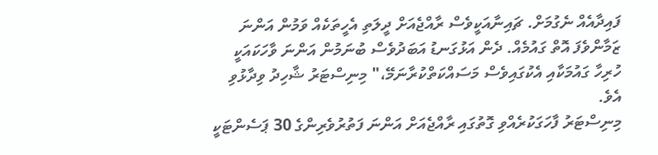ފައިދާއެއް ނެގުމަށް. ޗައިނާއަކީވެސް ރާއްޖެއަށް ދީލަތި އެހީތަކެއް ވަމުން އަންނަ ޒަމާންވެފަ އޮތް ގައުމެއް. ދެން އަޅުގަނޑު އަބަދުވެސް ބުނަމުން އަންނަ ވާހަކައަކީ ހުރިހާ ގައުމަކާއި އެކުގައިވެސް މަސައްކަތްކުރާނަމޭ،" މިނިސްޓަރު ޝާހިދު ވިދާޅުވި އެވެ.
މިނިސްޓަރު ފާހަގަކުރެއްވި ގޮތުގައި ރާއްޖެއަށް އަންނަ ފަތުރުވެރިންގެ 30 ޕަސެންޓަކީ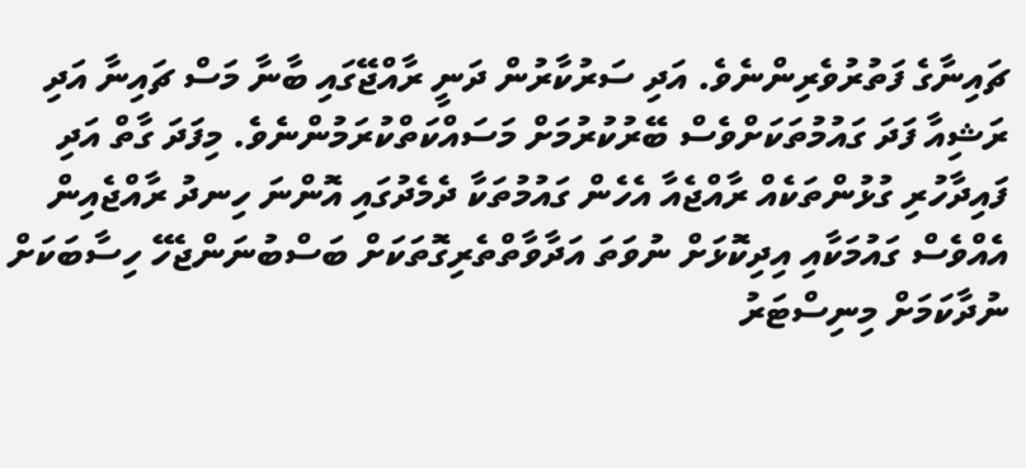ޗައިނާގެ ފަތުރުވެރިންނެވެ. އަދި ސަރުކާރުން ދަނީ ރާއްޖޭގައި ބާނާ މަސް ޗައިނާ އަދި ރަޝިއާ ފަދަ ގައުމުތަކަށްވެސް ބޭރުކުރުމަށް މަސައްކަތްކުރަމުންނެވެ. މިފަދަ ގާތް އަދި ފައިދާހުރި ގުޅުންތަކެއް ރާއްޖެއާ އެހެން ގައުމުތަކާ ދެމެދުގައި އޮންނަ ހިނދު ރާއްޖެއިން އެއްވެސް ގައުމަކާއި އިދިކޮޅަށް ނުވަތަ އަދާވާތްތެރިގޮތަކަށް ބަސްބުނަންޖެހޭ ހިސާބަކަށް ނުދާކަމަށް މިނިސްޓަރު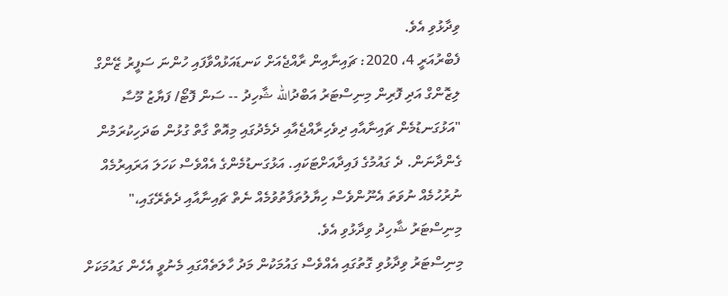ވިދާޅުވި އެވެ.
ފެބްރުއަރީ 4، 2020: ޗައިނާއިން ރާއްޖެއަށް ކަނޑައަޅުއްވާފައި ހުންނަ ސަފީރު ޒޭންގް ލިޒޮންގް އަދި ފޮރިން މިނިސްޓަރު އަބްދުالله ޝާހިދު -- ސަން ފޮޓޯ/ ފަޔާޒު މޫސާ
"އަޅުގަނޑުމެން ޗައިނާއާއި ދިވެހިރާއްޖެއާއި ދެމެދުގައި މިއޮތް ގާތް ގުޅުން ބަދަހިކުރަމުން ގެންދާނަން. ދެ ގައުމުގެ ފައިދާއަށްޓަކައި. އަޅުގަނޑުމެންގެ އެއްވެސް ކަހަލަ އަރައިރުމެއް ނުރުހުމެއް ނުވަތަ އެނޫންވެސް ހިޔާލުތަފާތުވުމެއް ނެތް ޗައިނާއާއި ދެތެރޭގައި،" މިނިސްޓަރު ޝާހިދު ވިދާޅުވި އެވެ.
މިނިސްޓަރު ވިދާޅުވި ގޮތުގައި އެއްވެސް ގައުމަކުން މަދު ހާލަތެއްގައި މެނުވީ އެހެން ގައުމަކަށް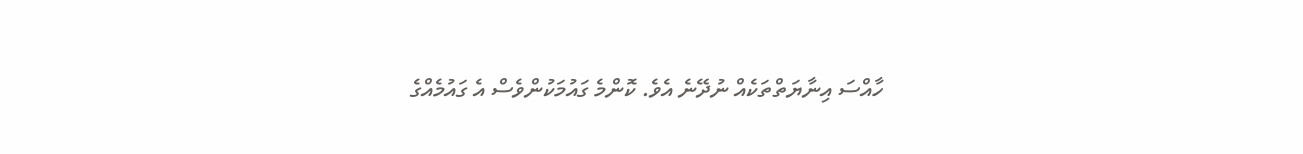ހާއްސަ އިނާޔަތްތަކެއް ނުދޭނެ އެވެ. ކޮންމެ ގައުމަކުންވެސް އެ ގައުމެއްގެ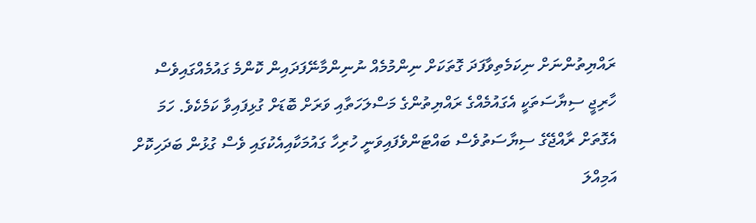ރައްޔިތުންނަށް ނިކަމެތިވާފަދަ ގޮތަކަށް ނިންމުމެއް ނުނިންމާނޭފަދައިން ކޮންމެ ގައުމެއްގައިވެސް ހާރިޖީ ސިޔާސަތަކީ އެގައުމެއްގެ ރައްޔިތުންގެ މަސްލަހަތާއި ވަރަށް ބޮޑަށް ގުޅިފައިވާ ކަމެކެވެ. ހަމަ އެގޮތަށް ރާއްޖޭގެ ސިޔާސަތުވެސް ބައްޓަންވެފައިވަނީ ހުރިހާ ގައުމަކާއިއެކުގައި ވެސް ގުޅުން ބަދަހިކޮށް އަމިއްލަ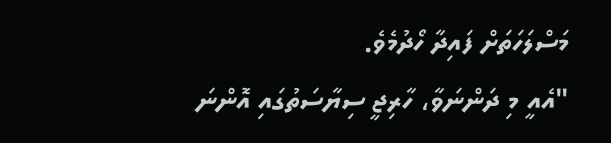މަސްލަހަތަށް ފައިދާ ހޯދުމެވެ.
"އެއީ މި ދަންނަވާ، ހާރިޖީ ސިޔާސަތުގައި އޮންނަ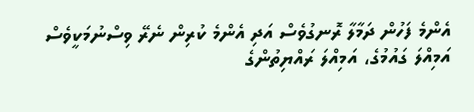އެންމެ ފަހުން ދަމާލާ ރޮނގުވެސް އަދި އެންމެ ކުރިން ނެރޭ ވިސްނުމަކީވެސް އަމިއްލަ ގައުމުގެ، އަމިއްލަ ރައްޔިތުންގެ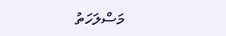މަސްލަހަތު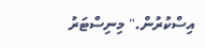އިސްކުރުން." މިނިސްޓަރު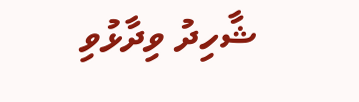ޝާހިދު ވިދާޅުވި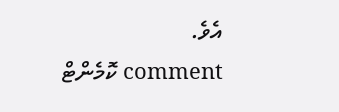އެވެ.
comment ކޮމެންޓް